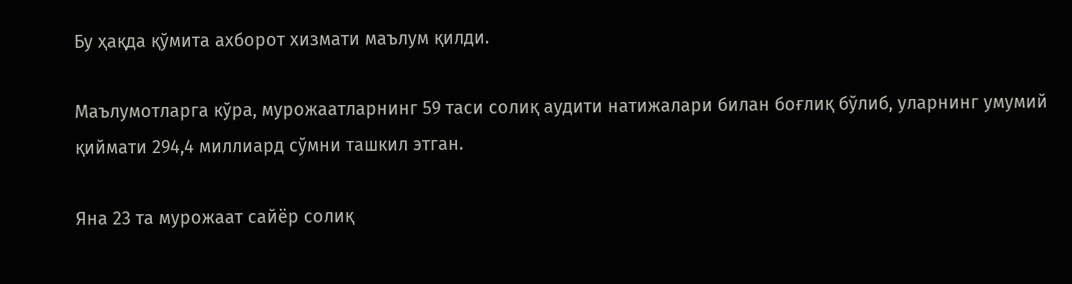Бу ҳақда қўмита ахборот хизмати маълум қилди.

Маълумотларга кўра, мурожаатларнинг 59 таси солиқ аудити натижалари билан боғлиқ бўлиб, уларнинг умумий қиймати 294,4 миллиард сўмни ташкил этган.

Яна 23 та мурожаат сайёр солиқ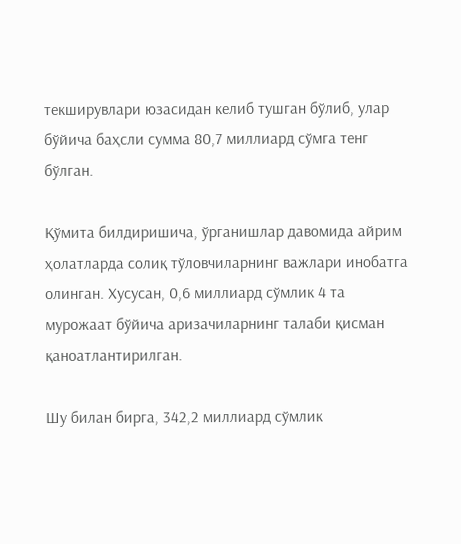текширувлари юзасидан келиб тушган бўлиб, улар бўйича баҳсли сумма 80,7 миллиард сўмга тенг бўлган.

Қўмита билдиришича, ўрганишлар давомида айрим ҳолатларда солиқ тўловчиларнинг важлари инобатга олинган. Хусусан, 0,6 миллиард сўмлик 4 та мурожаат бўйича аризачиларнинг талаби қисман қаноатлантирилган.

Шу билан бирга, 342,2 миллиард сўмлик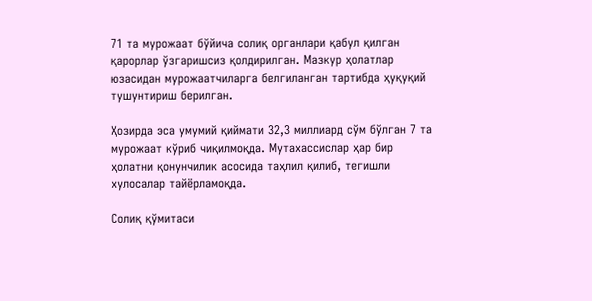71 та мурожаат бўйича солиқ органлари қабул қилган қарорлар ўзгаришсиз қолдирилган. Мазкур ҳолатлар юзасидан мурожаатчиларга белгиланган тартибда ҳуқуқий тушунтириш берилган.

Ҳозирда эса умумий қиймати 32,3 миллиард сўм бўлган 7 та мурожаат кўриб чиқилмоқда. Мутахассислар ҳар бир ҳолатни қонунчилик асосида таҳлил қилиб, тегишли хулосалар тайёрламоқда.

Солиқ қўмитаси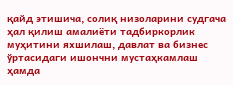қайд этишича, солиқ низоларини судгача ҳал қилиш амалиёти тадбиркорлик муҳитини яхшилаш, давлат ва бизнес ўртасидаги ишончни мустаҳкамлаш ҳамда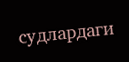судлардаги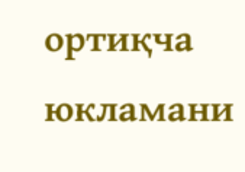ортиқча юкламани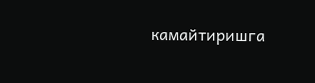камайтиришга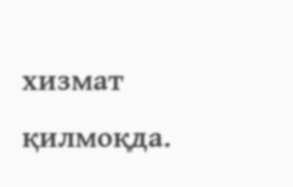хизмат қилмоқда.